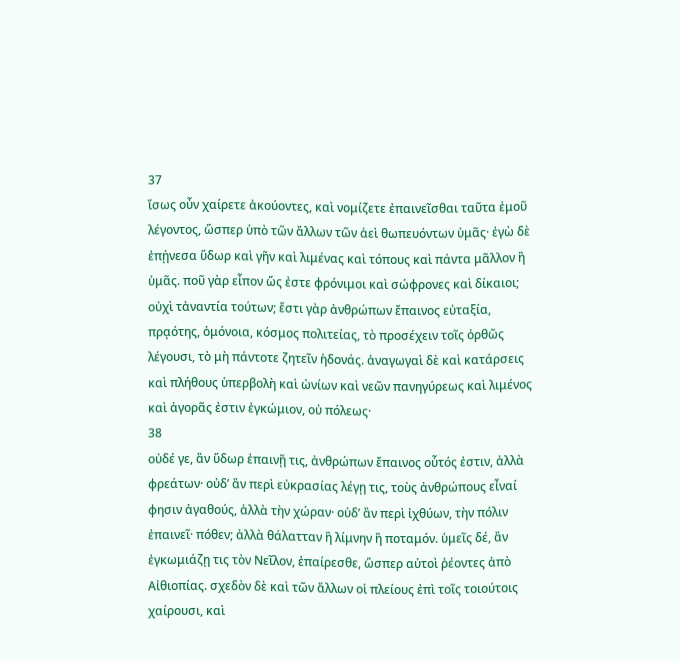37
ἴσως οὖν χαίρετε ἀκούοντες, καὶ νομίζετε ἐπαινεῖσθαι ταῦτα ἐμοῦ λέγοντος, ὥσπερ ὑπὸ τῶν ἄλλων τῶν ἀεὶ θωπευόντων ὑμᾶς· ἐγὼ δὲ ἐπῄνεσα ὕδωρ καὶ γῆν καὶ λιμένας καὶ τόπους καὶ πάντα μᾶλλον ἢ ὑμᾶς. ποῦ γὰρ εἶπον ὥς ἐστε φρόνιμοι καὶ σώφρονες καὶ δίκαιοι; οὐχὶ τἀναντία τούτων; ἔστι γὰρ ἀνθρώπων ἔπαινος εὐταξία, πρᾳότης, ὁμόνοια, κόσμος πολιτείας, τὸ προσέχειν τοῖς ὀρθῶς λέγουσι, τὸ μὴ πάντοτε ζητεῖν ἡδονάς. ἀναγωγαὶ δὲ καὶ κατάρσεις καὶ πλήθους ὑπερβολὴ καὶ ὠνίων καὶ νεῶν πανηγύρεως καὶ λιμένος καὶ ἀγορᾶς ἐστιν ἐγκώμιον, οὐ πόλεως·
38
οὐδέ γε, ἂν ὕδωρ ἐπαινῇ τις, ἀνθρώπων ἔπαινος οὗτός ἐστιν, ἀλλὰ φρεάτων· οὐδʼ ἂν περὶ εὐκρασίας λέγῃ τις, τοὺς ἀνθρώπους εἶναί φησιν ἀγαθούς, ἀλλὰ τὴν χώραν· οὐδʼ ἂν περὶ ἰχθύων, τὴν πόλιν ἐπαινεῖ· πόθεν; ἀλλὰ θάλατταν ἢ λίμνην ἢ ποταμόν. ὑμεῖς δέ, ἂν ἐγκωμιάζῃ τις τὸν Νεῖλον, ἐπαίρεσθε, ὥσπερ αὐτοὶ ῥέοντες ἀπὸ Αἰθιοπίας. σχεδὸν δὲ καὶ τῶν ἄλλων οἱ πλείους ἐπὶ τοῖς τοιούτοις χαίρουσι, καὶ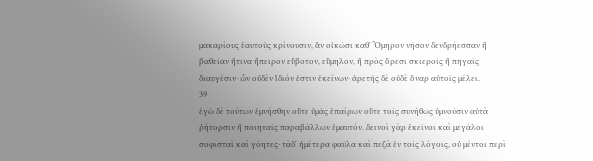μακαρίους ἑαυτοὺς κρίνουσιν, ἂν οἰκῶσι καθʼ Ὅμηρον νῆσον δενδρήεσσαν ἢ βαθεῖαν ἤτινα ἤπειρον εὔβοτον, εὔμηλον, ἢ πρὸς ὄρεσι σκιεροῖς ἢ πηγαῖς διαυγέσιν· ὧν οὐδὲν ἴδιόν ἐστιν ἐκείνων· ἀρετῆς δὲ οὐδὲ ὄναρ αὐτοῖς μέλει.
39
ἐγὼ δὲ τούτων ἐμνήσθην οὔτε ὑμᾶς ἐπαίρων οὔτε τοῖς συνήθως ὑμνοῦσιν αὐτὰ ῥήτορσιν ἢ ποιηταῖς παραβάλλων ἐμαυτόν. δεινοὶ γὰρ ἐκεῖνοι καὶ μεγάλοι σοφισταὶ καὶ γόητες· τὰδʼ ἡμέτερα φαῦλα καὶ πεζὰ ἐν τοῖς λόγοις, οὐ μέντοι περὶ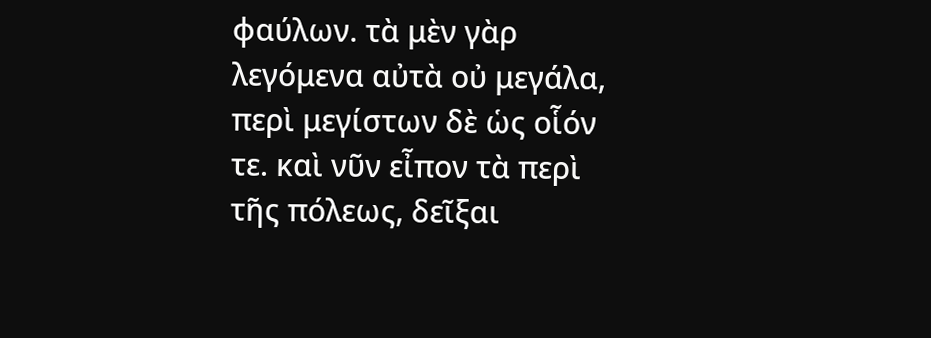φαύλων. τὰ μὲν γὰρ λεγόμενα αὐτὰ οὐ μεγάλα, περὶ μεγίστων δὲ ὡς οἷόν τε. καὶ νῦν εἶπον τὰ περὶ τῆς πόλεως, δεῖξαι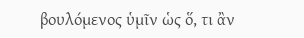βουλόμενος ὑμῖν ὡς ὅ, τι ἂν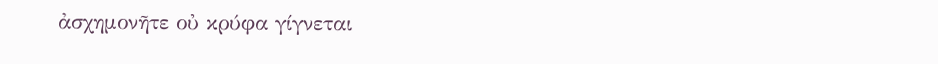ἀσχημονῆτε οὐ κρύφα γίγνεται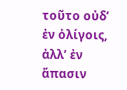τοῦτο οὐδʼ ἐν ὀλίγοις, ἀλλʼ ἐν ἅπασιν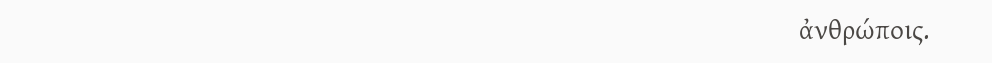ἀνθρώποις.